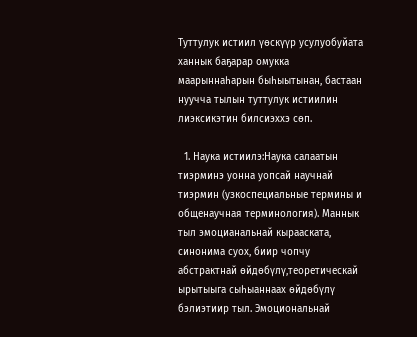Туттулук истиил үөскүүр усулуобуйата ханнык баҕарар омукка маарыннаһарын быһыытынан, бастаан нуучча тылын туттулук истиилин лиэксикэтин билсиэххэ сөп.

  1. Наука истиилэ:Наука салаатын тиэрминэ уонна уопсай научнай тиэрмин (узкоспециальные термины и общенаучная терминология). Маннык тыл эмоцианальнай кырааската, синонима суох, биир чопчу абстрактнай өйдөбүлү,теоретическай ырытыыга сыһыаннаах өйдөбүлү бэлиэтиир тыл. Эмоциональнай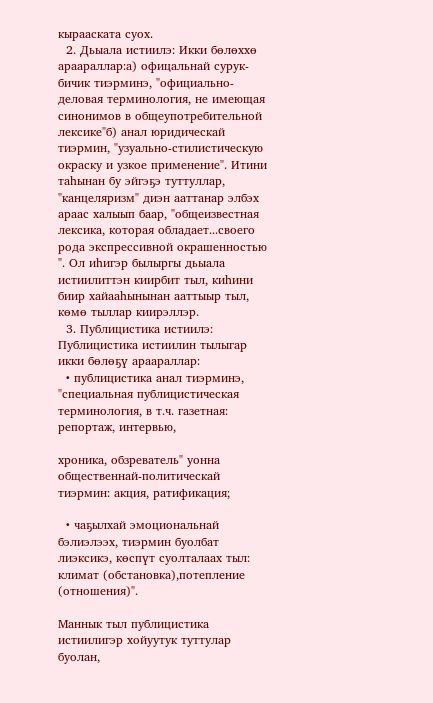кырааската суох.
  2. Дьыала истиилэ: Икки бөлөххө араараллар:а) офицальнай сурук-бичик тиэрминэ, "официально- деловая терминология, не имеющая синонимов в общеупотребительной лексике"б) анал юридическай тиэрмин, "узуально-стилистическую окраску и узкое применение". Итини таһынан бу эйгэҕэ туттуллар, "канцеляризм" диэн ааттанар элбэх араас халыып баар, "общеизвестная лексика, которая обладает...своего рода экспрессивной окрашенностью ". Ол иһигэр былыргы дьыала истиилиттэн киирбит тыл, киһини биир хайааһынынан ааттыыр тыл, көмө тыллар киирэллэр.
  3. Публицистика истиилэ: Публицистика истиилин тылыгар икки бөлөҕү араараллар:
  • публицистика анал тиэрминэ, "специальная публицистическая терминология, в т.ч. газетная: репортаж, интервью,

хроника, обзреватель" уонна общественнай-политическай тиэрмин: акция, ратификация;

  • чаҕылхай эмоциональнай бэлиэлээх, тиэрмин буолбат лиэксикэ, көспүт суолталаах тыл: климат (обстановка),потепление (отношения)".

Маннык тыл публицистика истиилигэр хойуутук туттулар буолан,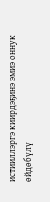истииллэргэ киирдэҕинэ эмиэ оннук өйдөбүлү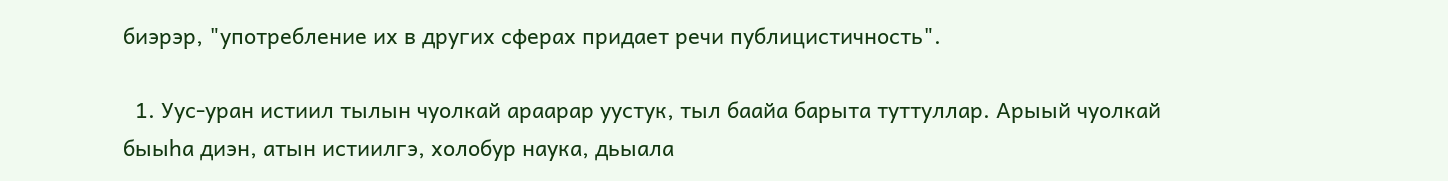биэрэр, "употребление их в других сферах придает речи публицистичность".

  1. Уус-уран истиил тылын чуолкай араарар уустук, тыл баайа барыта туттуллар. Арыый чуолкай быыһа диэн, атын истиилгэ, холобур наука, дьыала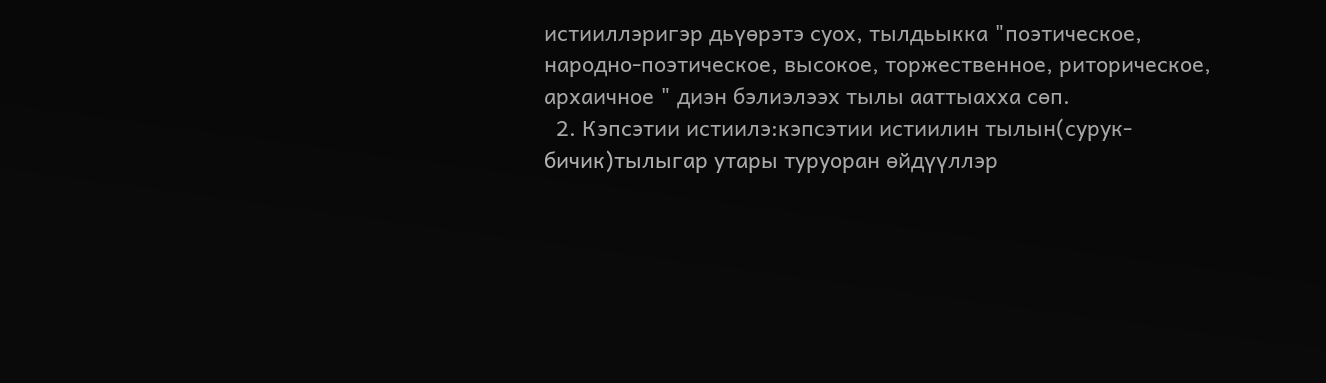истииллэригэр дьүөрэтэ суох, тылдьыкка "поэтическое, народно-поэтическое, высокое, торжественное, риторическое, архаичное " диэн бэлиэлээх тылы ааттыахха сөп.
  2. Кэпсэтии истиилэ:кэпсэтии истиилин тылын(сурук-бичик)тылыгар утары туруоран өйдүүллэр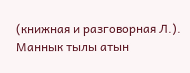(книжная и разговорная Л.). Маннык тылы атын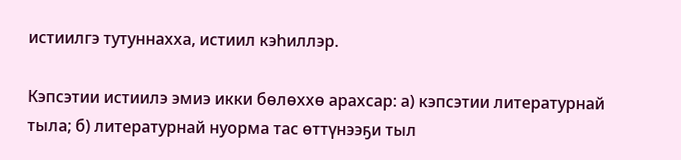истиилгэ тутуннахха, истиил кэһиллэр.

Кэпсэтии истиилэ эмиэ икки бөлөххө арахсар: а) кэпсэтии литературнай тыла; б) литературнай нуорма тас өттүнээҕи тыл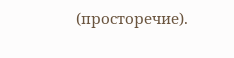(просторечие).